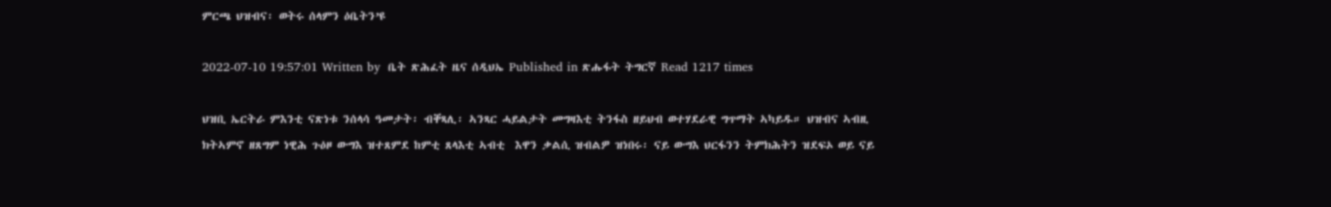ምርጫ ህዝብና፡ ወትሩ ሰላምን ዕቤትን’ዩ

2022-07-10 19:57:01 Written by  ቤት ጽሕፈት ዜና ሰዲህኤ Published in ጽሑፋት ትግርኛ Read 1217 times

ህዝቢ ኤርትራ ምእንቲ ናጽነቱ ንሰላሳ ዓመታት፡ ብቐጻሊ፡ ኣንጻር ሓይልታት መግዛእቲ ትንፋስ ዘይህብ ወተሃደራዊ ግጥማት ኣካይዱ። ህዝብና ኣብዚ ክትኣምኖ ዘጸግም ነዊሕ ጉዕዞ ውግእ ዝተጸምደ ከምቲ ጸላእቲ ኣብቲ  እዋን ቃልሲ ዝብልዎ ዝነበሩ፡ ናይ ውግእ ህርፋንን ትምክሕትን ዝደፍኦ ወይ ናይ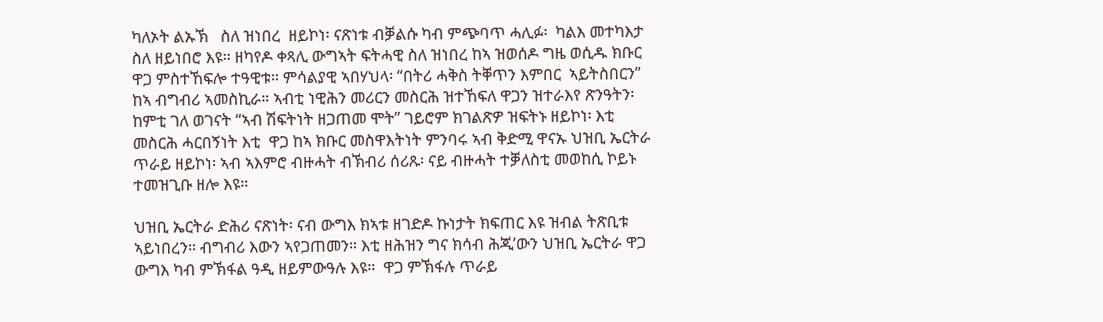ካለኦት ልኡኽ   ስለ ዝነበረ  ዘይኮነ፡ ናጽነቱ ብቓልሱ ካብ ምጭባጥ ሓሊፉ፡  ካልእ መተካእታ ስለ ዘይነበሮ እዩ። ዘካየዶ ቀጻሊ ውግኣት ፍትሓዊ ስለ ዝነበረ ከኣ ዝወሰዶ ግዜ ወሲዱ ክቡር ዋጋ ምስተኸፍሎ ተዓዊቱ። ምሳልያዊ ኣበሃህላ፡ “በትሪ ሓቅስ ትቐጥን እምበር  ኣይትስበርን”  ከኣ ብግብሪ ኣመስኪራ። ኣብቲ ነዊሕን መሪርን መስርሕ ዝተኸፍለ ዋጋን ዝተራእየ ጽንዓትን፡ ከምቲ ገለ ወገናት “ኣብ ሽፍትነት ዘጋጠመ ሞት” ገይሮም ክገልጽዎ ዝፍትኑ ዘይኮነ፡ እቲ መስርሕ ሓርበኝነት እቲ  ዋጋ ከኣ ክቡር መስዋእትነት ምንባሩ ኣብ ቅድሚ ዋናኡ ህዝቢ ኤርትራ  ጥራይ ዘይኮነ፡ ኣብ ኣእምሮ ብዙሓት ብኽብሪ ሰሪጹ፡ ናይ ብዙሓት ተቓለስቲ መወከሲ ኮይኑ ተመዝጊቡ ዘሎ እዩ።

ህዝቢ ኤርትራ ድሕሪ ናጽነት፡ ናብ ውግእ ክኣቱ ዘገድዶ ኩነታት ክፍጠር እዩ ዝብል ትጽቢቱ ኣይነበረን። ብግብሪ እውን ኣየጋጠመን። እቲ ዘሕዝን ግና ክሳብ ሕጂ’ውን ህዝቢ ኤርትራ ዋጋ ውግእ ካብ ምኽፋል ዓዲ ዘይምውዓሉ እዩ።  ዋጋ ምኽፋሉ ጥራይ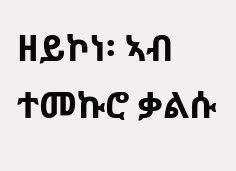ዘይኮነ፡ ኣብ ተመኩሮ ቃልሱ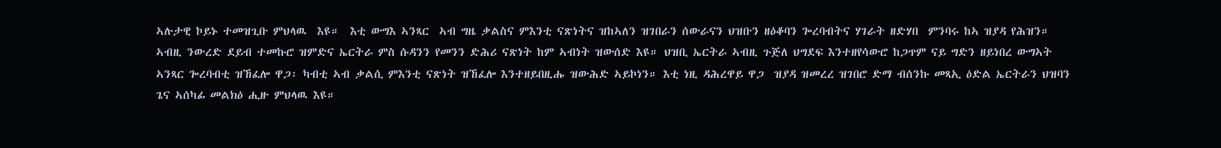ኣሉታዊ ኮይኑ ተመዝጊቡ ምህላዉ  እዩ።  እቲ ውግእ ኣንጻር  ኣብ ግዜ ቃልስና ምእንቲ ናጽነትና ዝከኣለን ዝገበራን ሰውራናን ህዝቡን ዘዕቆባን ጐረባብትና ሃገራት ዘድሃበ  ምንባሩ ከኣ ዝያዳ የሕዝን። ኣብዚ ንውረድ ደይብ ተመኩሮ ዝምድና ኤርትራ ምስ ሱዳንን የመንን ድሕሪ ናጽነት ከም ኣብነት ዝውሰድ እዩ። ህዝቢ ኤርትራ ኣብዚ ጉጅለ ህግደፍ እንተዘየሳውሮ ከጋጥም ናይ ግድን ዘይነበረ ውግኣት ኣንጻር ጐረባብቲ ዝኸፈሎ ዋጋ፡ ካብቲ ኣብ ቃልሲ ምእንቲ ናጽነት ዝኸፈሎ እንተዘይበዚሑ ዝውሕድ ኣይኮነን። እቲ ነዚ ዳሕረዋይ ዋጋ  ዝያዳ ዝመረረ ዝገበሮ ድማ ብሰንኩ መጻኢ ዕድል ኤርትራን ህዝባን ጌና ኣሰካፊ መልክዕ ሒዙ ምህላዉ እዩ።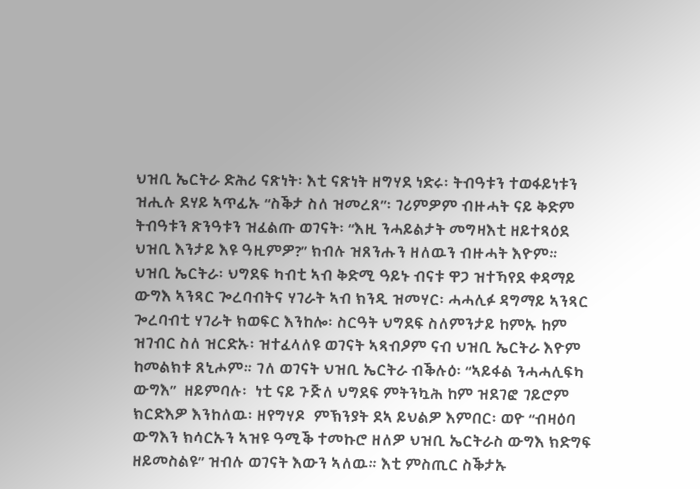ህዝቢ ኤርትራ ድሕሪ ናጽነት፡ እቲ ናጽነት ዘግሃደ ነድሩ፡ ትብዓቱን ተወፋይነቱን ዝሒሉ ደሃይ ኣጥፊኡ “ስቕታ ስለ ዝመረጸ”፡ ገሪምዎም ብዙሓት ናይ ቅድም ትብዓቱን ጽንዓቱን ዝፈልጡ ወገናት፡ “እዚ ንሓይልታት መግዛእቲ ዘይተጻዕደ ህዝቢ እንታይ እዩ ዓዚምዎ?” ክብሉ ዝጸንሑን ዘለዉን ብዙሓት እዮም። ህዝቢ ኤርትራ፡ ህግደፍ ካብቲ ኣብ ቅድሚ ዓይኑ ብናቱ ዋጋ ዝተኻየደ ቀዳማይ ውግእ ኣንጻር ጐረባብትና ሃገራት ኣብ ክንዲ ዝመሃር፡ ሓሓሊፉ ዳግማይ ኣንጻር ጐረባብቲ ሃገራት ክወፍር እንከሎ፡ ስርዓት ህግደፍ ስለምንታይ ከምኡ ከም ዝገብር ስለ ዝርድኡ፡ ዝተፈላለዩ ወገናት ኣጻብዖም ናብ ህዝቢ ኤርትራ እዮም ከመልክቱ ጸኒሖም። ገለ ወገናት ህዝቢ ኤርትራ ብቕሉዕ፡ “ኣይፋል ንሓሓሊፍካ ውግእ”  ዘይምባሉ፡  ነቲ ናይ ጉጅለ ህግደፍ ምትንኳሕ ከም ዝደገፎ ገይሮም ክርድእዎ እንከለዉ፡ ዘየግሃዶ  ምኽንያት ደኣ ይህልዎ እምበር፡ ወዮ “ብዛዕባ ውግእን ክሳርኡን ኣዝዩ ዓሚቕ ተመኩሮ ዘለዎ ህዝቢ ኤርትራስ ውግእ ክድግፍ ዘይመስልዩ” ዝብሉ ወገናት እውን ኣለዉ። እቲ ምስጢር ስቕታኡ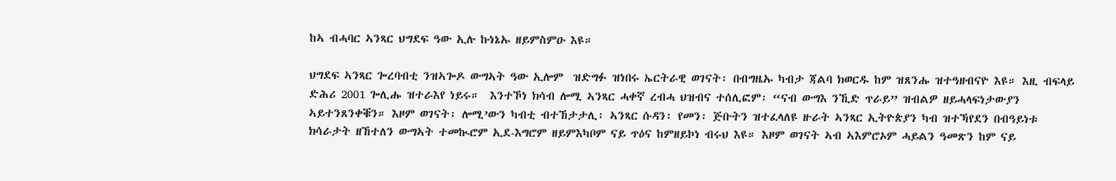ከኣ ብሓባር ኣንጻር ህግደፍ ዓው ኢሉ ኩነኔኡ ዘይምስምዑ እዩ።

ህግደፍ ኣንጻር ጐረባብቲ ንዝኣጐዶ ውግኣት ዓው ኢሎም  ዝድግፉ ዝነበሩ ኤርትራዊ ወገናት፡ በብግዜኡ ካብታ ጃልባ ክወርዱ ከም ዝጸንሑ ዝተዓዘብናዮ እዩ። እዚ ብፍላይ ድሕሪ 2001 ጐሊሑ ዝተራእየ ነይሩ።  እንተኾነ ክሳብ ሎሚ ኣንጻር ሓቀኛ ረብሓ ህዝብና ተሰሊፎም፡ “ናብ ውግእ ንኺድ ጥራይ” ዝብልዎ ዘይሓላፍነታውያን ኣይተንጸንቀቑን። እዞም ወገናት፡ ሎሚ’ውን ካብቲ ብተኸታታሊ፡ ኣንጻር ሱዳን፡ የመን፡ ጅቡትን ዝተፈላለዩ ዙራት ኣንጻር ኢትዮጵያን ካብ ዝተኻየደን በብዓይነቱ ክሳራታት ዘኸተለን ውግኣት ተመኲሮም ኢደ-እግሮም ዘይምእካቦም ናይ ጥዕና ከምዘይኮነ ብሩህ እዩ። እዞም ወገናት ኣብ ኣእምሮኦም ሓይልን ዓመጽን ከም ናይ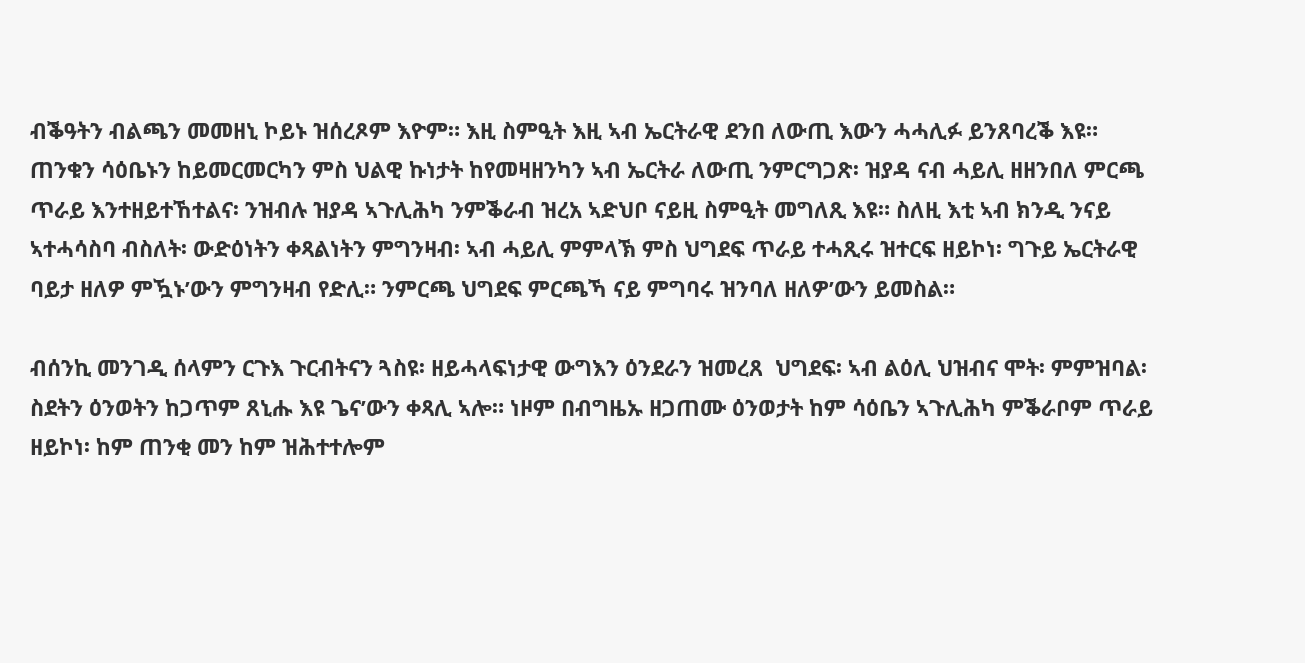ብቕዓትን ብልጫን መመዘኒ ኮይኑ ዝሰረጾም እዮም። እዚ ስምዒት እዚ ኣብ ኤርትራዊ ደንበ ለውጢ እውን ሓሓሊፉ ይንጸባረቕ እዩ።  ጠንቁን ሳዕቤኑን ከይመርመርካን ምስ ህልዊ ኩነታት ከየመዛዘንካን ኣብ ኤርትራ ለውጢ ንምርግጋጽ፡ ዝያዳ ናብ ሓይሊ ዘዘንበለ ምርጫ ጥራይ እንተዘይተኸተልና፡ ንዝብሉ ዝያዳ ኣጉሊሕካ ንምቕራብ ዝረአ ኣድህቦ ናይዚ ስምዒት መግለጺ እዩ። ስለዚ እቲ ኣብ ክንዲ ንናይ ኣተሓሳስባ ብስለት፡ ውድዕነትን ቀጻልነትን ምግንዛብ፡ ኣብ ሓይሊ ምምላኽ ምስ ህግደፍ ጥራይ ተሓጺሩ ዝተርፍ ዘይኮነ፡ ግጉይ ኤርትራዊ ባይታ ዘለዎ ምዃኑ’ውን ምግንዛብ የድሊ። ንምርጫ ህግደፍ ምርጫኻ ናይ ምግባሩ ዝንባለ ዘለዎ’ውን ይመስል።

ብሰንኪ መንገዲ ሰላምን ርጉእ ጉርብትናን ጓስዩ፡ ዘይሓላፍነታዊ ውግእን ዕንደራን ዝመረጸ  ህግደፍ፡ ኣብ ልዕሊ ህዝብና ሞት፡ ምምዝባል፡ ስደትን ዕንወትን ከጋጥም ጸኒሑ እዩ ጌና’ውን ቀጻሊ ኣሎ። ነዞም በብግዜኡ ዘጋጠሙ ዕንወታት ከም ሳዕቤን ኣጉሊሕካ ምቕራቦም ጥራይ ዘይኮነ፡ ከም ጠንቂ መን ከም ዝሕተተሎም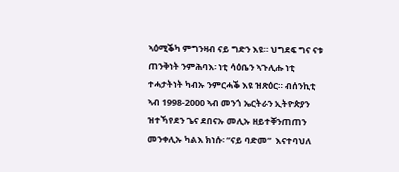ኣዕሚቕካ ምግንዛብ ናይ ግድን እዩ። ህግደፍ ግና ናቱ ጠንቅነት ንምሕባእ፡ ነቲ ሳዕቤን ኣጉሊሑ ነቲ ተሓታትነት ካብኡ ንምርሓቕ እዩ ዝጽዕር። ብሰንኪቲ ኣብ 1998-2000 ኣብ መንጎ ኤርትራን ኢትዮጵያን ዝተኻየደን ጌና ደበናኡ መሊኡ ዘይተቐንጠጠን መንቀሊኡ ካልእ ክነሱ፡ “ናይ ባድመ”  እናተባህለ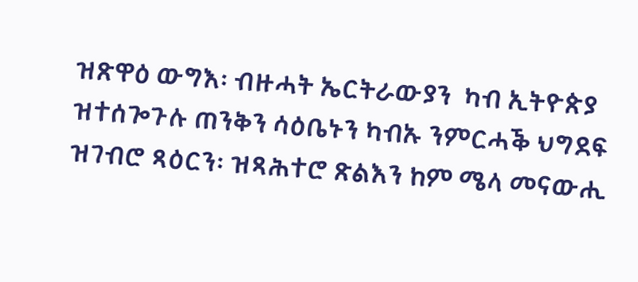ዝጽዋዕ ውግእ፡ ብዙሓት ኤርትራውያን  ካብ ኢትዮጵያ ዝተሰጐጉሉ ጠንቅን ሳዕቤኑን ካብኡ ንምርሓቕ ህግደፍ ዝገብሮ ጻዕርን፡ ዝጻሕተሮ ጽልእን ከም ሜላ መናውሒ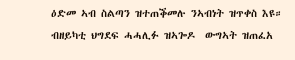ዕድመ ኣብ ስልጣን ዝተጠቕመሉ ንኣብነት ዝጥቀስ እዩ። ብዘይካቲ ህግደፍ ሓሓሊፉ ዝኣጐዶ  ውግኣት ዝጠፈአ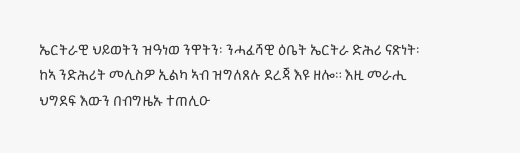ኤርትራዊ ህይወትን ዝዓነወ ንዋትን፡ ንሓፈሻዊ ዕቤት ኤርትራ ድሕሪ ናጽነት፡ ከኣ ንድሕሪት መሊስዎ ኢልካ ኣብ ዝግለጸሉ ደረጃ እዩ ዘሎ። እዚ መራሒ ህግደፍ እውን በብግዜኡ ተጠሊዑ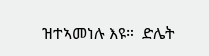ዝተኣመነሉ እዩ።  ድሌት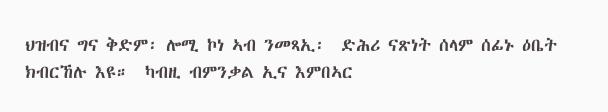ህዝብና ግና ቅድም፡ ሎሚ ኮነ ኣብ ንመጻኢ፡  ድሕሪ ናጽነት ሰላም ሰፊኑ ዕቤት ክብርኸሉ እዩ።  ካብዚ ብምንቃል ኢና እምበኣር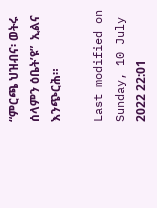“ምርጫ ህዝብና፡ ወትሩ ሰላምን ዕቤት’ዩ”  ኢልና እንጭርሕ።

Last modified on Sunday, 10 July 2022 22:01